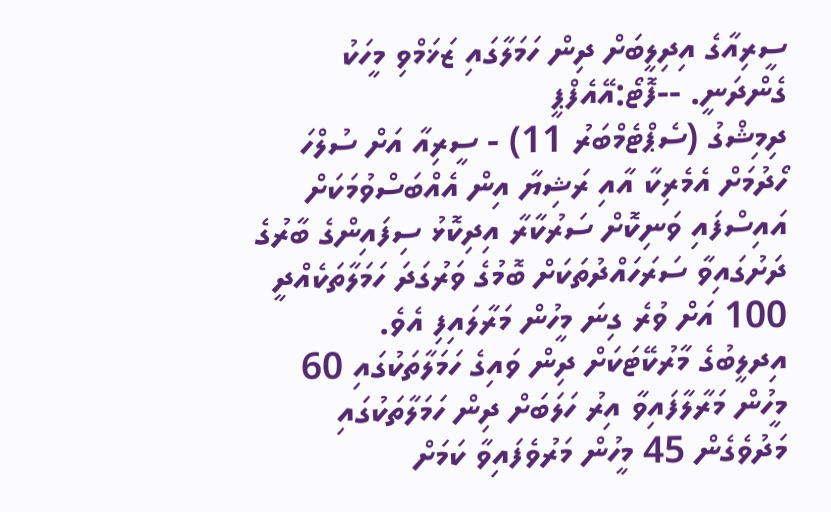ސީރިއާގެ އިދިލީބަށް ދިން ހަމަލާގައި ޒަޚަމްވި މީހަކު ގެންދަނީ. --ފޮޓޯ:އޭއެފްޕީ
ދިމިޝްގު (ސެޕްޓެމްބަރު 11) - ސީރިއާ އަށް ސުލްހަ ހޯދުމަށް އެމެރިކާ އާއި ރަޝިޔާ އިން އެއްބަސްވުމަކަށް އައިސްފައި ވަނިކޮށް ސަރުކާރާ އިދިކޮޅު ސިފައިންގެ ބާރުގެ ދަށުގައިވާ ސަރަހައްދުތަކަށް ބޮމުގެ ވަރުގަދަ ހަމަލާތަކެއްދީ 100 އަށް ވުރެ ގިނަ މީހުން މަރާލައިފި އެވެ.
އިދލީބުގެ މާރުކޭޓަކަށް ދިން ވައިގެ ހަމަލާތަކުގައި 60 މީހުން މަރާލާފައިވާ އިރު ހަލަބަށް ދިން ހަމަލާތަކުގައި މަދުވެގެން 45 މީހުން މަރުވެފައިވާ ކަމަށް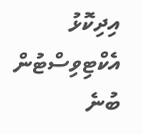އިދިކޮޅު އެކްޓިވިސްޓުން ބުނެ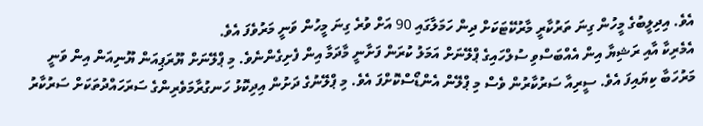އެވެ. އިދިލީބުގެ މީހުން ގިނަ ތަރުކާރީ މާރުކޭޓަކަށް ދިން ހަމަލާގައި 90 އަށް ވުރެ ގިނަ މީހުން ވަނީ މަރުވެފަ އެވެ.
އެމެރިކާ އާއި ރަޝިޔާ އިން އެއްބަސްވި ސުލްހައިގެ ޕްލޭނަށް އަމަލު ކުރަން ފަށާނީ މާދަމާ އިން ފެށިގެންނެވެ. މި ޕްލޭނަށް ޔޫރަޕިއަން ޔޫނިއަން އިން ވަނީ މަރުހަބާ ކިޔައިފަ އެވެ. ސީރިއާ ސަރުކާރުން ވެސް މި ޕްލޭން އެންޑޯސްކޮށްފަ އެވެ. މި ޕްލޭނުގެ ދަށުން އިދިކޮޅު ހަނގުރާމަވެރިންގެ ސަރަހައްދުތަކަށް ސަރުކާރު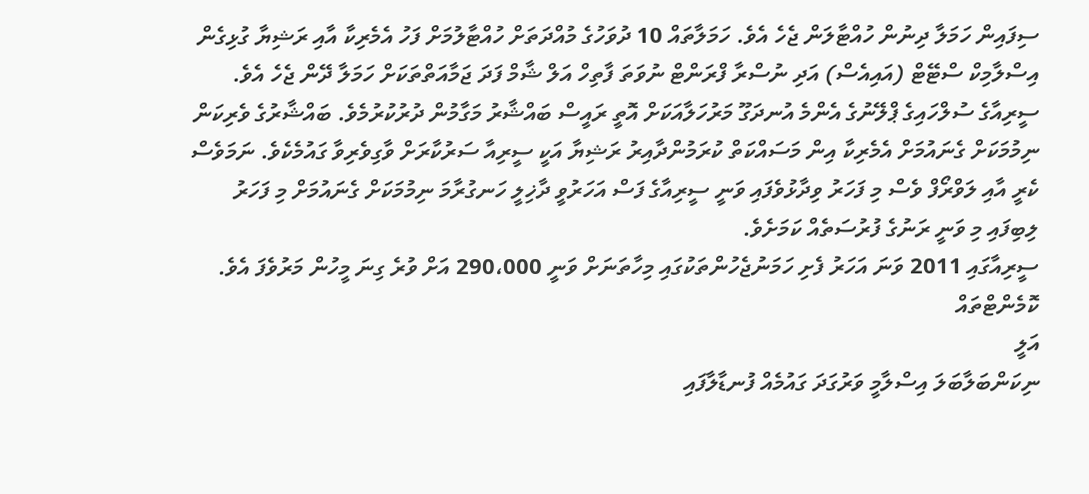ސިފައިން ހަމަލާ ދިނުން ހުއްޓާލަން ޖެހެ އެވެ. ހަމަލާތައް 10 ދުވަހުގެ މުއްދަތަށް ހުއްޓާލުމަށް ފަހު އެމެރިކާ އާއި ރަޝިޔާ ގުޅިގެން އިސްލާމިކް ސްޓޭޓް (އައިއެސް) އަދި ނުސްރާ ފްރަންޓް ނުވަތަ ފާތިހް އަލް ޝާމް ފަދަ ޖަމާއަތްތަކަށް ހަމަލާ ދޭން ޖެހެ އެވެ.
ސީރިއާގެ ސުލްހައިގެ ޕްލޭނުގެ އެންމެ އުނދަގޫ މަރުހަލާއަކަށް އޮތީ ރައީސް ބައްޝާރު މަގާމުން ދުރުކުރުމެވެ. ބައްޝާރުގެ ވެރިކަން ނިމުމަކަށް ގެނައުމަށް އެމެރިކާ އިން މަސައްކަތް ކުރަމުންދާއިރު ރަޝިޔާ އަކީ ސީރިއާ ސަރުކާރަށް ވާގިވެރިވާ ގައުމެކެވެ. ނަމަވެސް ކެރީ އާއި ލަވްރޯފް ވެސް މި ފަހަރު ވިދާޅުވެފައި ވަނީ ސީރިއާގެ ފަސް އަހަރުވީ ދާޚިލީ ހަނގުރާމަ ނިމުމަކަށް ގެނައުމަށް މި ފަހަރު ލިބިފައި މި ވަނީ ރަނުގެ ފުރުސަތެއް ކަމަށެވެ.
ސީރިއާގައި 2011 ވަނަ އަހަރު ފެށި ހަމަނުޖެހުންތަކުގައި މިހާތަނަށް ވަނީ 290،000 އަށް ވުރެ ގިނަ މީހުން މަރުވެފަ އެވެ.
ކޮމެންޓްތައް
އަލީ
ނިކަންބަލާބަލަ އިސްލާމީ ވަރުގަދަ ގައުމެއް ފުނޑާލާފައި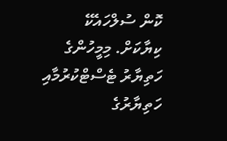ކޮން ސުލްހައެކޭ ކިޔާކަށް. މިމީހުންގެ ހަތިޔާރު ޓެސްޓްކުރުމާއި ހަތިޔާރުގެ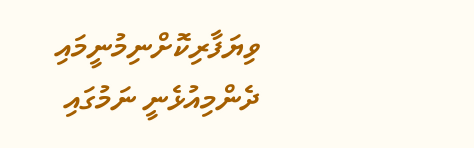ވިޔަފާރިކޮށްނިމުނީމައި ދެންމިއުޅެނީ ނަމުގައި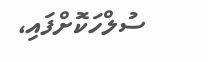ސުލްހަކޮށްފައި،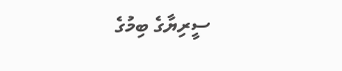ސީރިޔާގެ ބިމުގެ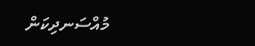މުއްސަނދިކަން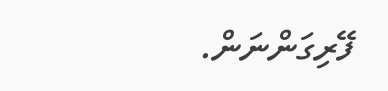ފޭރިގަންނަން.